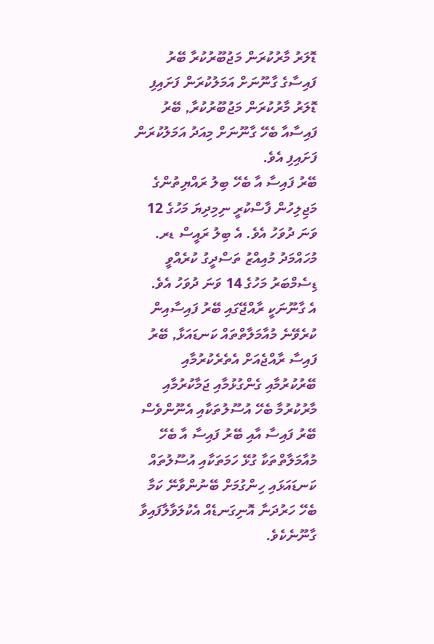ޑޮލަރު މާރުކުރަން މަޖުބޫރުކުރާ ބޭރު ފައިސާގެ ގާނޫނަށް އަމަލުކުރަން ފަށައިފި
ޑޮލަރު މާރުކުރަން މަޖުބޫރުކުރާ, ބޭރު ފައިސާއާ ބެހޭ ގާނޫނަށް މިއަދު އަމަލުކުރަން ފަށައިފި އެވެ.
ބޭރު ފައިސާ އާ ބެހޭ ބިލު ރައްޔިތުންގެ މަޖިލިހުން ފާސްކުރީ ނިމިދިޔަ މަހުގެ 12 ވަނަ ދުވަހު އެވެ. އެ ބިލު ރައީސް ޑރ. މުހައްމަދު މުއިއްޒު ތަސްދީގު ކުރެއްވީ ޑިސެމްބަރު މަހުގެ 14 ވަނަ ދުވަހު އެވެ.
އެ ގާނޫނަކީ ރާއްޖޭގައި ބޭރު ފައިސާއިން ކުރެވޭނެ މުއާމަލާތްތައް ކަނޑައަޅާ, ބޭރު ފައިސާ ރާއްޖެއަށް އެތެރެކުރުމާއި ބޭރުކުރުމާއި ގެންގުޅުމާއި ޖަމާކުރުމާއި މާރުކުރުމާ ބެހޭ އުސޫލުތަކާއި އެނޫންވެސް ބޭރު ފައިސާ އާއި ބޭރު ފައިސާ އާ ބެހޭ މުއާމަލާތްތަކާ ގުޅޭ ހަމަތަކާއި އުސޫލުތައް ކަނޑައަޅައި ހިންގުމަށް ބޭނުންވާނޭ ކަމާ ބެހޭ ހަރުދަނާ އޮނިގަނޑެއް އެކުލަވާލާފައިވާ ގާނޫނެކެވެ.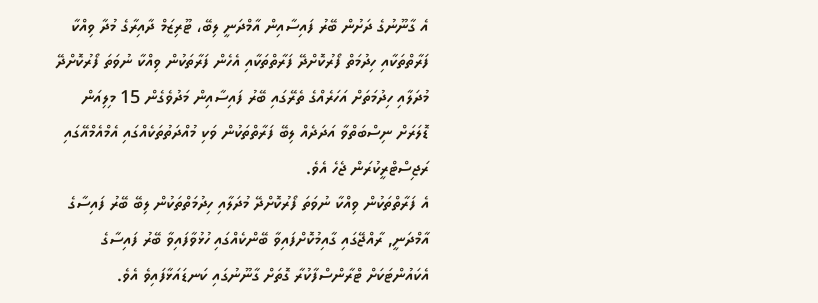އެ ގާނޫނުގެ ދަށުން ބޭރު ފައިސާއިން އާމްދަނީ ލިބޭ، ޓޫރިޒަމް ދާއިރާގެ މުދާ ވިއްކާ ފަރާތްތަކާއި ހިދުމަތް ފޯރުކޮށްދޭ ފަރާތްތަކާއި އެހެން ފަރާތަކުން ވިއްކާ ނުވަތަ ފޯރުކޮށްދޭ މުދަލާއި ހިދުމަތަށް އަހަރެއްގެ ތެރޭގައި ބޭރު ފައިސާއިން މަދުވެގެން 15 މިލިއަން ޑޮލަރަށް ނިސްބަތްވާ އަދަދެއް ލިބޭ ފަރާތްތަކުން ވަކި މުއްދަތުތަކެއްގައި އެމްއެމްއޭގައި ރަޖިސްޓްރީކުރަން ޖެހެ އެވެ.
އެ ފަރާތްތަކުން ވިއްކާ ނުވަތަ ފޯރުކޮށްދޭ މުދަލާއި ހިދުމަތްތަކުން ލިބޭ ބޭރު ފައިސާގެ އާމްދަނީ, ރާއްޖޭގައި ގާއިމުކޮށްފައިވާ ބޭންކެއްގައި ހުޅުވާފައިވާ ބޭރު ފައިސާގެ އެކައުންޓަކަށް ޓްރާންސްފާކުރާ ގޮތަށް ގާނޫނުގައި ކަނޑައަޅާފައިވެ އެވެ.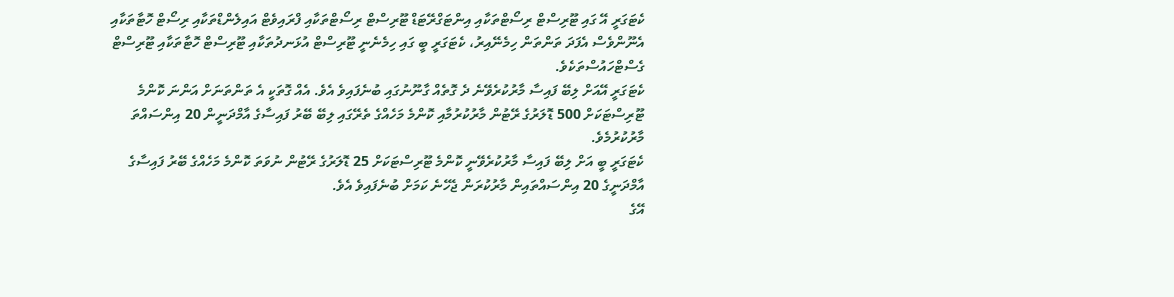ކެޓަގަރީ އޭ ގައި ޓޫރިސްޓް ރިސޯޓްތަކާއި އިންޓަގްރޭޓަޑް ޓޫރިސްޓް ރިސޯޓްތަކާއި ފްރައިވެޓް އައިލެންޑްތަކާއި ރިސޯޓް ހޮޓާތަކާއި އެނޫންވެސް އެފަދަ ތަންތަން ހިމެނޭއިރު، ކެޓަގަރީ ބީ ގައި ހިމެނެނީ ޓޫރިސްޓް އުޅަނދުތަކާއި ޓޫރިސްޓް ހޮޓާތަކާއި ޓޫރިސްޓް ގެސްޓްހައުސްތަކެވެ.
ކެޓަގަރީ އޭއަށް ލިބޭ ފައިސާ މާރުކުރެވޭނެ ދެ ގޮތެއް ގާނޫނުގައި ބުނެފައިވެ އެވެ. އެއް ގޮތަކީ އެ ތަންތަނަށް އަންނަ ކޮންމެ ޓޫރިސްޓަކަށް 500 ޑޮލަރުގެ ރޭޓުން މާރުކުރުމާއި ކޮންމެ މަހެއްގެ ތެރޭގައި ލިބޭ ބޭރު ފައިސާގެ އާމްދަނީން 20 އިންސައްތަ މާރުކުރުމެވެ.
ކެޓަގަރީ ބީ އަށް ލިބޭ ފައިސާ މާރުކުރެވޭނީ ކޮންމެ ޓޫރިސްޓަކަށް 25 ޑޮލަރުގެ ރޭޓުން ނުވަތަ ކޮންމެ މަހެއްގެ ބޭރު ފައިސާގެ އާމްދަނީގެ 20 އިންސައްތައިން މާރުކުރަން ޖެހޭނެ ކަމަށް ބުނެފައިވެ އެވެ.
އޭގެ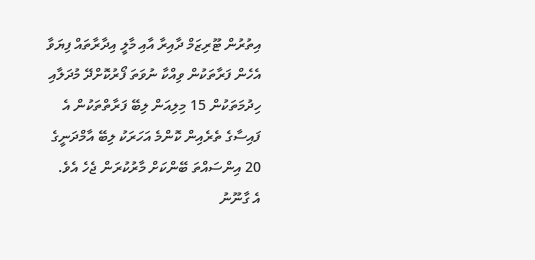އިތުރުން ޓޫރިޒަމް ދާއިރާ އާއި މާލީ އިދާރާތައް ފިޔަވާ އެހެން ފަރާތަކުން ވިއްކާ ނުވަތަ ފޯރުކޮށްދޭ މުދަލާއި ހިދުމަތަކުން 15 މިލިއަން ލިބޭ ފަރާތްތަކުން އެ ފައިސާގެ ތެރެއިން ކޮންމެ އަހަރަކު ލިބޭ އާމްދަނީގެ 20 އިންސައްތަ ބޭންކަށް މާރުކުރަން ޖެހެ އެވެ.
އެ ގާނޫނު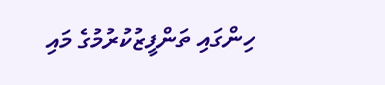ހިންގައި ތަންފީޒުކުރުމުގެ މައި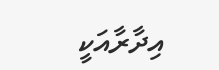އިދާރާއަކީ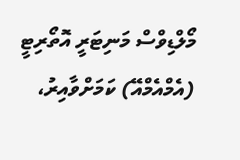މޯލްޑިވްސް މަނިޓަރީ އޮތޯރިޓީ (އެމްއެމްއޭ) ކަމަށްވާއިރު،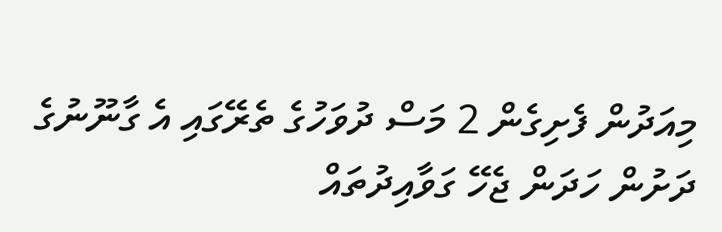މިއަދުން ފެށިގެން 2 މަސް ދުވަހުގެ ތެރޭގައި އެ ގާނޫނުގެ ދަށުން ހަދަން ޖެހޭ ގަވާއިދުތައް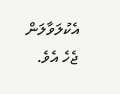އެކުލަވާލަން ޖެހެ އެވެ.